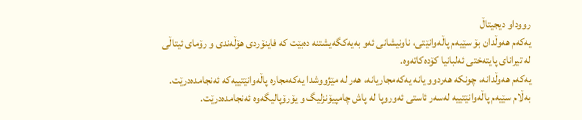رووداو دیجیتاڵ
یەکەم هەوڵدان بۆ سێیەم پاڵەوانێتی، ناونیشانی ئەو بەیەکگەیشتنە دەبێت کە فاینۆردی هۆڵەندی و رۆمای ئیتاڵی لە تیرانای پایتەختی ئەلبانیا کۆدەکاتەوە.
یەکەم هەوڵدانە، چونکە هەردوو یانە یەکەمجاریانە، هەر لە مێژووشدا یەکەمجارە پاڵەوانێتییەکە ئەنجامدەدرێت. بەڵام سێیەم پاڵەوانێتییە لەسەر ئاستی ئەوروپا لە پاش چامپیۆنزلیگ و یۆرۆپالیگەوە ئەنجامدەدرێت.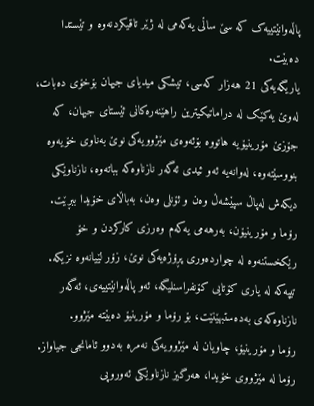پاڵەوانێتییەک کە سێ ساڵی یەکەمی لە ژێر تاقیکردنەوە و تێستدا دەبێت.
یاریگەیەکی 21 هەزار کەسی، تیشکی میدیای جیهان بۆخۆی دەبات، لەوێ یەکێک لە دراماتیکیترین راهێنەرەکانی ئێستای جیهان، کە جۆزێ مۆرینیۆیە هاتووە بۆئەوەی مێژوویەکی نوێ بەناوی خۆیەوە بنووسێتەوە، لەوانەیە ئەو ئیدی ئەگەر نازناوەکە بباتەوە، نازناوێکی دیکەش لەپاڵ سپێشەڵ وەن و ئۆنلی وەن، بەباڵای خۆیدا ببڕێت.
رۆما و مۆرینیۆن، بەرهەمی یەکەم وەرزی کارکردن و خۆ رێکخستنەوە لە چواردەوری پڕۆژەیەکی نوێ، زۆر لێیانەوە نزیکە. تیپەکە لە یاری کۆتایی کۆنفراسنلیگە، ئەو پاڵەوانێتییەی، ئەگەر نازناوەکەی بەدەستبهێنێت، بۆ رۆما و مۆرینیۆ دەبێتە مێژوو.
رۆما و مۆرینیۆ، چاویان لە مێژوویەکی نەمرە بەدوو ئامانجی جیاواز. رۆما لە مێژووی خۆیدا، هەرگیز نازناوێکی ئەوروپی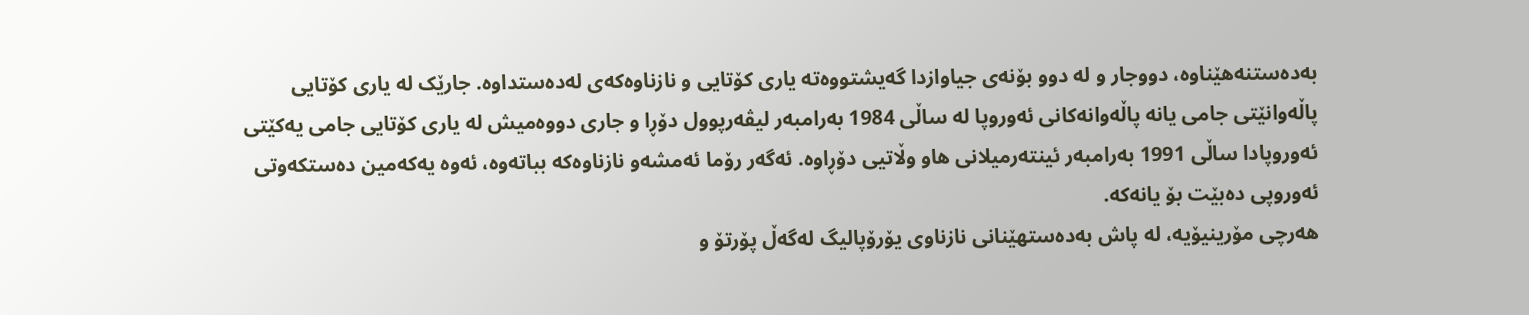بەدەستنەهێناوە، دووجار و لە دوو بۆنەی جیاوازدا گەیشتووەتە یاری کۆتایی و نازناوەکەی لەدەستداوە. جارێک لە یاری کۆتایی پاڵەوانێتی جامی یانە پاڵەوانەکانی ئەوروپا لە ساڵی 1984 بەرامبەر لیڤەرپوول دۆڕا و جاری دووەمیش لە یاری کۆتایی جامی یەکێتی ئەوروپادا ساڵی 1991 بەرامبەر ئینتەرمیلانی هاو وڵاتیی دۆڕاوە. ئەگەر رۆما ئەمشەو نازناوەکە بباتەوە، ئەوە یەکەمین دەستکەوتی ئەوروپی دەبێت بۆ یانەکە.
هەرچی مۆرینیۆیە، لە پاش بەدەستهێنانی نازناوی یۆرۆپالیگ لەگەڵ پۆرتۆ و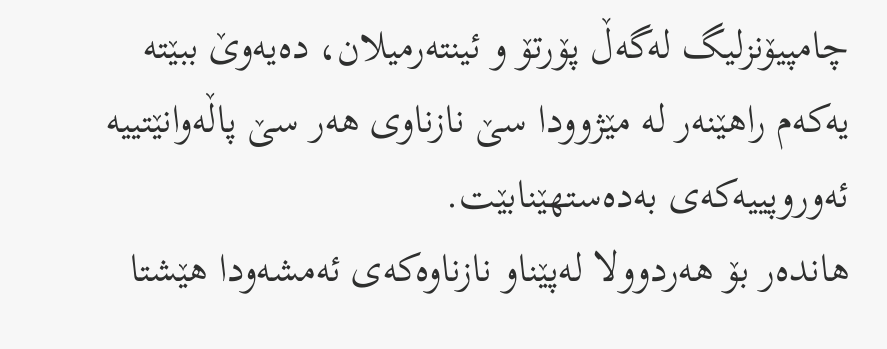چامپیۆنزلیگ لەگەڵ پۆرتۆ و ئینتەرمیلان، دەیەوێ ببێتە یەکەم راهێنەر لە مێژوودا سێ نازناوی هەر سێ پاڵەوانێتییە ئەوروپییەکەی بەدەستهێنابێت.
هاندەر بۆ هەردوولا لەپێناو نازناوەکەی ئەمشەودا هێشتا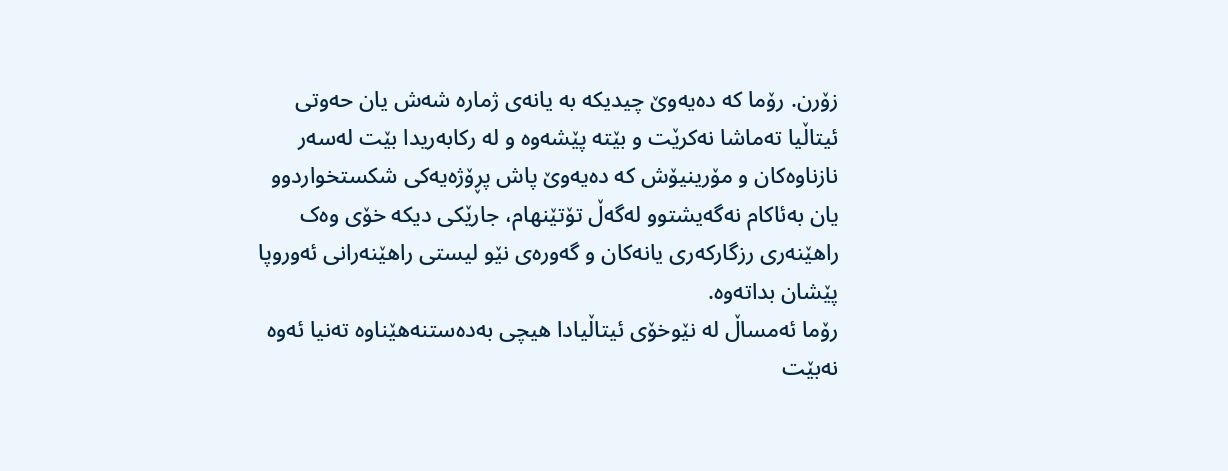زۆرن. رۆما کە دەیەوێ چیدیکە بە یانەی ژمارە شەش یان حەوتی ئیتاڵیا تەماشا نەکرێت و بێتە پێشەوە و لە رکابەریدا بێت لەسەر نازناوەکان و مۆرینیۆش کە دەیەوێ پاش پڕۆژەیەکی شکستخواردوو یان بەئاکام نەگەیشتوو لەگەڵ تۆتێنهام، جارێکی دیکە خۆی وەک راهێنەری رزگارکەری یانەکان و گەورەی نێو لیستی راهێنەرانی ئەوروپا پێشان بداتەوە.
رۆما ئەمساڵ لە نێوخۆی ئیتاڵیادا هیچی بەدەستنەهێناوە تەنیا ئەوە نەبێت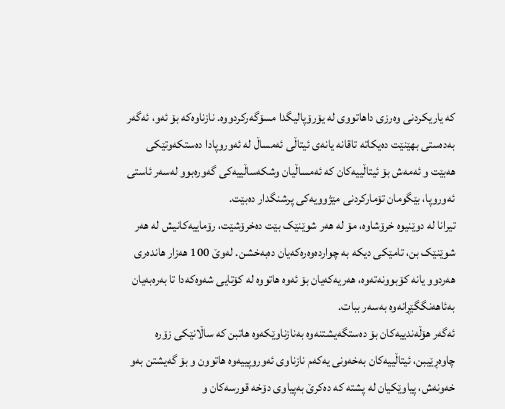کە یاریکردنی وەرزی داهاتووی لە یۆرۆپالیگدا مسۆگەرکردووە. نازناوەکە بۆ ئەو، ئەگەر بەدەستی بهێنێت دەیکاتە تاقانە یانەی ئیتاڵی ئەمساڵ لە ئەوروپادا دەستکەوتێکی هەبێت و ئەمەش بۆ ئیتاڵییەکان کە ئەمساڵیان وشکەساڵییەکی گەورەبوو لەسەر ئاستی ئەوروپا، بێگومان تۆمارکردنی مێژوویەکی پرشنگدار دەبێت.
تیرانا لە دوێنیوە خرۆشاوە، مۆ لە هەر شوێنێک بێت دەخرۆشێت، رۆماییەکانیش لە هەر شوێنێک بن، تامێکی دیکە بە چواردەوەرەکەیان دەبەخشن. لەوێ 100 هەزار هاندەری هەردوو یانە کۆبوونەتەوە، هەریەکەیان بۆ ئەوە هاتووە لە کۆتایی شەوەکەدا تا بەرەبەیان بەئاهەنگگێڕانەوە بەسەر ببات.
ئەگەر هۆڵەندییەکان بۆ دەستگەیشتنەوە بەنازناوێکەوە هاتبن کە ساڵانێکی زۆرە چاوەڕێیبن، ئیتاڵییەکان بەخەونی یەکەم نازناوی ئەوروپییەوە هاتوون و بۆ گەیشتن بەو خەونەش، پیاوێکیان لە پشتە کە دەکرێ بەپیاوی دۆخە قورسەکان و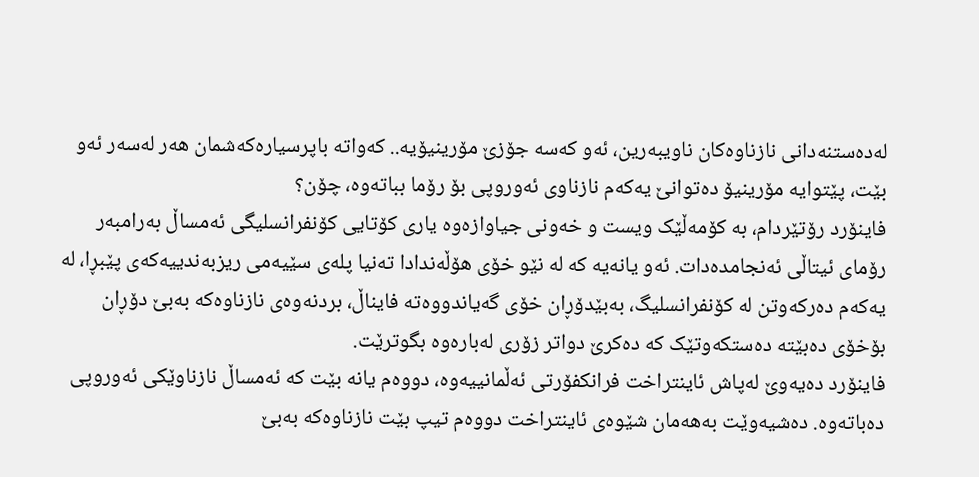لەدەستنەدانی نازناوەکان ناویبەرین، ئەو کەسە جۆزێ مۆرینیۆیە.. کەواتە باپرسیارەکەشمان هەر لەسەر ئەو بێت، پێتوایە مۆرینیۆ دەتوانێ یەکەم نازناوی ئەوروپی بۆ رۆما بباتەوە، چۆن؟
فاینۆرد رۆتێردام، بە کۆمەڵێک ویست و خەونی جیاوازەوە یاری کۆتایی کۆنفرانسلیگی ئەمساڵ بەرامبەر رۆمای ئیتاڵی ئەنجامدەدات. ئەو یانەیە کە لە نێو خۆی هۆڵەندادا تەنیا پلەی سێیەمی ریزبەندییەکەی پێبڕا، لە یەکەم دەرکەوتن لە کۆنفرانسلیگ، بەبێدۆڕان خۆی گەیاندووەتە فایناڵ، بردنەوەی نازناوەکە بەبێ دۆڕان بۆخۆی دەبێتە دەستکەوتێک کە دەکرێ دواتر زۆری لەبارەوە بگوترێت.
فاینۆرد دەیەوێ لەپاش ئاینتراخت فرانکفۆرتی ئەڵمانییەوە، دووەم یانە بێت کە ئەمساڵ نازناوێکی ئەوروپی دەباتەوە. دەشیەوێت بەهەمان شێوەی ئاینتراخت دووەم تیپ بێت نازناوەکە بەبێ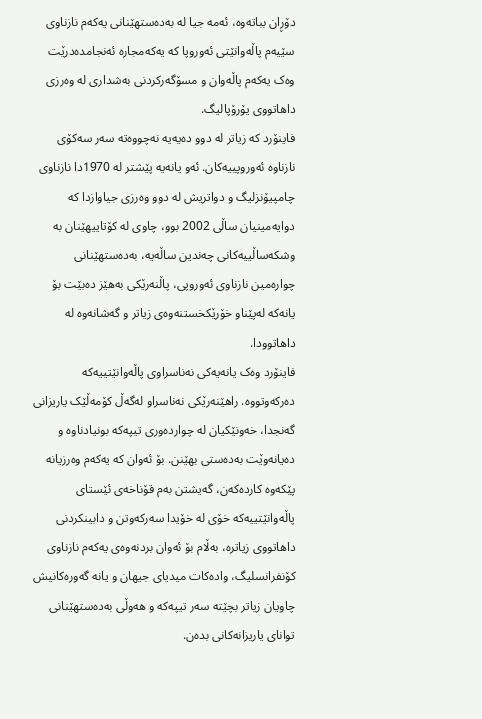دۆڕان بباتەوە، ئەمە جیا لە بەدەستهێنانی یەکەم نازناوی سێیەم پاڵەوانێتی ئەوروپا کە یەکەمجارە ئەنجامدەدرێت وەک یەکەم پاڵەوان و مسۆگەرکردنی بەشداری لە وەرزی داهاتووی یۆرۆپالیگ.
فاینۆرد کە زیاتر لە دوو دەیەیە نەچووەتە سەر سەکۆی نازناوە ئەوروپییەکان. ئەو یانەیە پێشتر لە 1970دا نازناوی چامپیۆنزلیگ و دواتریش لە دوو وەرزی جیاوازدا کە دوایەمینیان ساڵی 2002 بوو، چاوی لە کۆتاییهێنان بە وشکەساڵییەکانی چەندین ساڵەیە، بەدەستهێنانی چوارەمین نازناوی ئەوروپی، پاڵنەرێکی بەهێز دەبێت بۆ یانەکە لەپێناو خۆرێکخستنەوەی زیاتر و گەشانەوە لە داهاتوودا.
فاینۆرد وەک یانەیەکی نەناسراوی پاڵەوانێتییەکە دەرکەوتووە. راهێنەرێکی نەناسراو لەگەڵ کۆمەڵێک یاریزانی گەنجدا، خەونێکیان لە چواردەوری تیپەکە بونیادناوە و دەیانەوێت بەدەستی بهێنن. بۆ ئەوان کە یەکەم وەرزیانە پێکەوە کاردەکەن، گەیشتن بەم قۆناخەی ئێستای پاڵەوانێتییەکە خۆی لە خۆیدا سەرکەوتن و دابینکردنی داهاتووی زیاترە، بەڵام بۆ ئەوان بردنەوەی یەکەم نازناوی کۆنفرانسلیگ، وادەکات میدیای جیهان و یانە گەورەکانیش چاویان زیاتر بچێتە سەر تیپەکە و هەوڵی بەدەستهێنانی توانای یاریزانەکانی بدەن.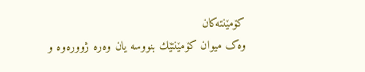کۆمێنتەکان
وەک میوان کۆمێنتێك بنووسە یان وەرە ژوورەوە و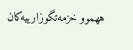ههموو خزمەتگوزارییەکان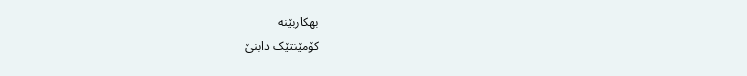بهكاربێنه
کۆمێنتێک دابنێ